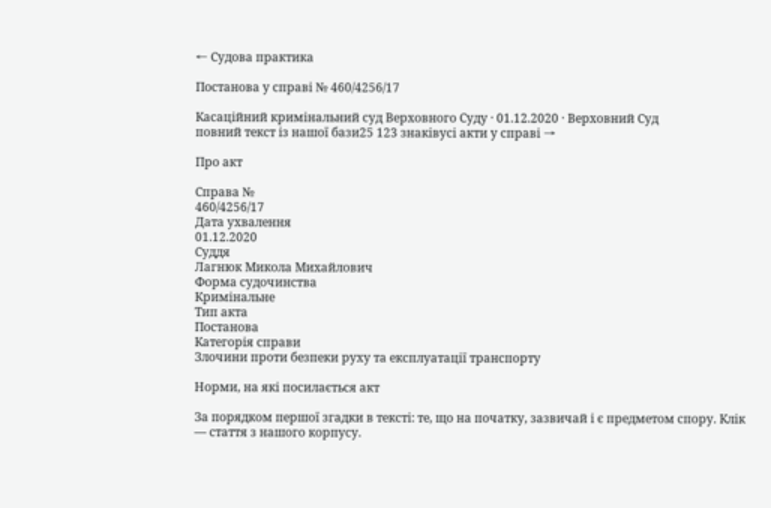← Судова практика

Постанова у справі № 460/4256/17

Касаційний кримінальний суд Верховного Суду · 01.12.2020 · Верховний Суд
повний текст із нашої бази25 123 знаківусі акти у справі →

Про акт

Справа №
460/4256/17
Дата ухвалення
01.12.2020
Суддя
Лагнюк Микола Михайлович
Форма судочинства
Кримінальне
Тип акта
Постанова
Категорія справи
Злочини проти безпеки руху та експлуатації транспорту

Норми, на які посилається акт

За порядком першої згадки в тексті: те, що на початку, зазвичай і є предметом спору. Клік — стаття з нашого корпусу.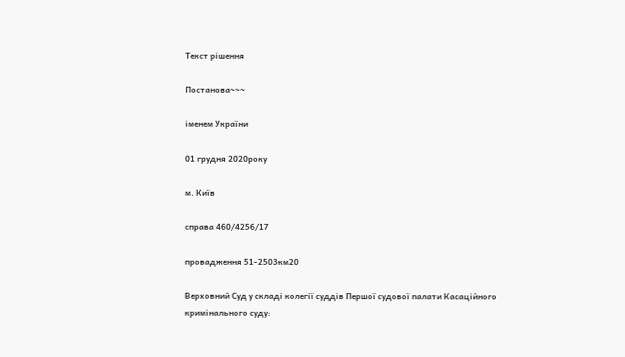Текст рішення

Постанова~~~

іменем України

01 грудня 2020року

м. Київ

справа 460/4256/17

провадження 51-2503км20

Верховний Суд у складі колегії суддів Першої судової палати Касаційного кримінального суду: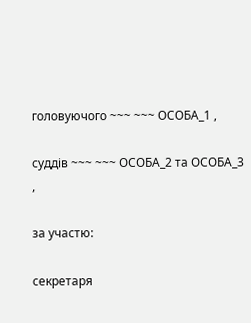головуючого ~~~ ~~~ ОСОБА_1 ,

суддів ~~~ ~~~ ОСОБА_2 та ОСОБА_3 ,

за участю:

секретаря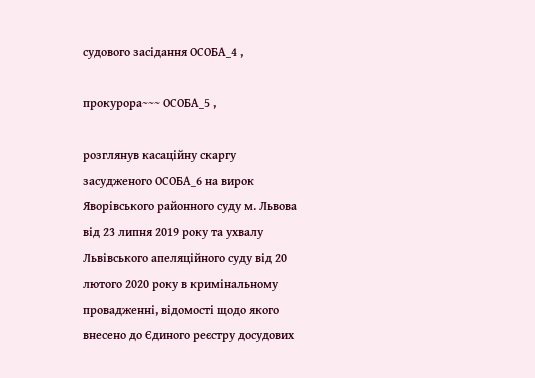судового засідання ОСОБА_4 ,

прокурора~~~ ОСОБА_5 ,

розглянув касаційну скаргу засудженого ОСОБА_6 на вирок Яворівського районного суду м. Львова від 23 липня 2019 року та ухвалу Львівського апеляційного суду від 20 лютого 2020 року в кримінальному провадженні, відомості щодо якого внесено до Єдиного реєстру досудових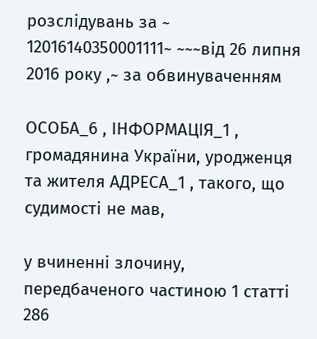розслідувань за ~ 12016140350001111~ ~~~від 26 липня 2016 року ,~ за обвинуваченням

ОСОБА_6 , ІНФОРМАЦІЯ_1 , громадянина України, уродженця та жителя АДРЕСА_1 , такого, що судимості не мав,

у вчиненні злочину, передбаченого частиною 1 статті 286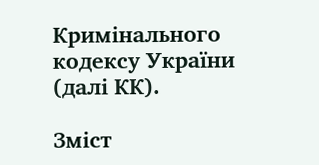Кримінального кодексу України (далі КК).

Зміст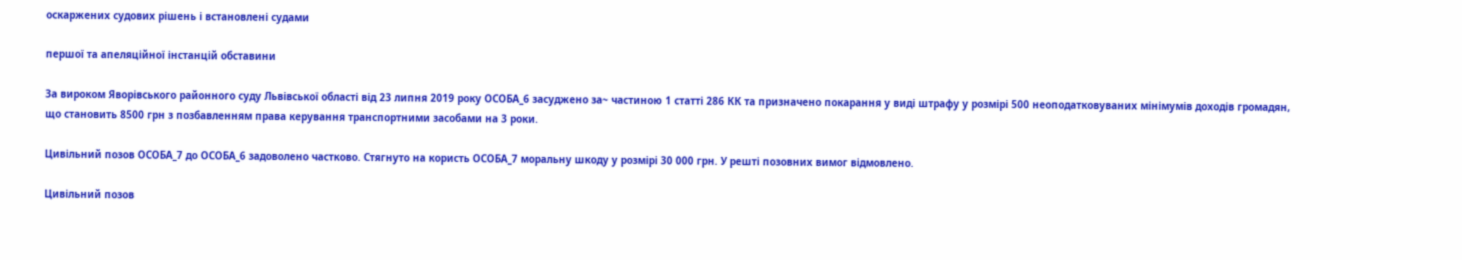оскаржених судових рішень і встановлені судами

першої та апеляційної інстанцій обставини

За вироком Яворівського районного суду Львівської області від 23 липня 2019 року ОСОБА_6 засуджено за~ частиною 1 статті 286 КК та призначено покарання у виді штрафу у розмірі 500 неоподатковуваних мінімумів доходів громадян, що становить 8500 грн з позбавленням права керування транспортними засобами на 3 роки.

Цивільний позов ОСОБА_7 до ОСОБА_6 задоволено частково. Стягнуто на користь ОСОБА_7 моральну шкоду у розмірі 30 000 грн. У решті позовних вимог відмовлено.

Цивільний позов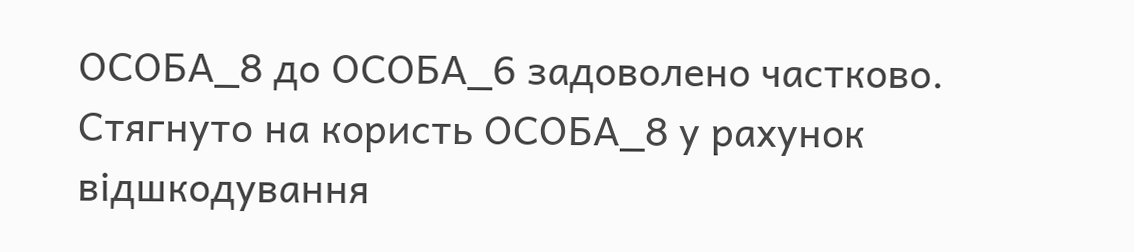ОСОБА_8 до ОСОБА_6 задоволено частково. Стягнуто на користь ОСОБА_8 у рахунок відшкодування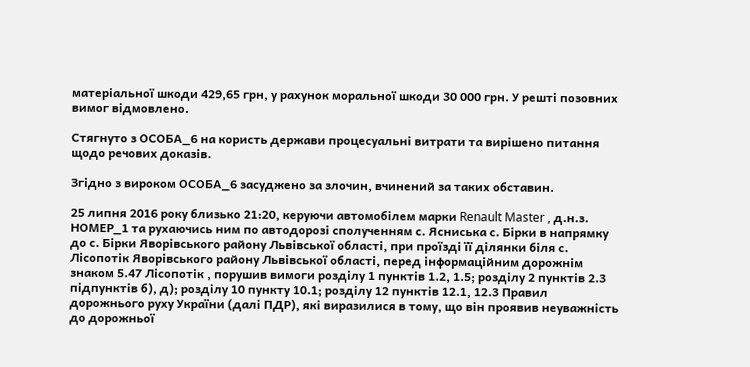матеріальної шкоди 429,65 грн, у рахунок моральної шкоди 30 000 грн. У решті позовних вимог відмовлено.

Стягнуто з ОСОБА_6 на користь держави процесуальні витрати та вирішено питання щодо речових доказів.

Згідно з вироком ОСОБА_6 засуджено за злочин, вчинений за таких обставин.

25 липня 2016 року близько 21:20, керуючи автомобілем марки Renault Master , д.н.з. НОМЕР_1 та рухаючись ним по автодорозі сполученням с. Ясниська с. Бірки в напрямку до с. Бірки Яворівського району Львівської області, при проїзді її ділянки біля с. Лісопотік Яворівського району Львівської області, перед інформаційним дорожнім знаком 5.47 Лісопотік , порушив вимоги розділу 1 пунктів 1.2, 1.5; розділу 2 пунктів 2.3 підпунктів б), д); розділу 10 пункту 10.1; розділу 12 пунктів 12.1, 12.3 Правил дорожнього руху України (далі ПДР), які виразилися в тому, що він проявив неуважність до дорожньої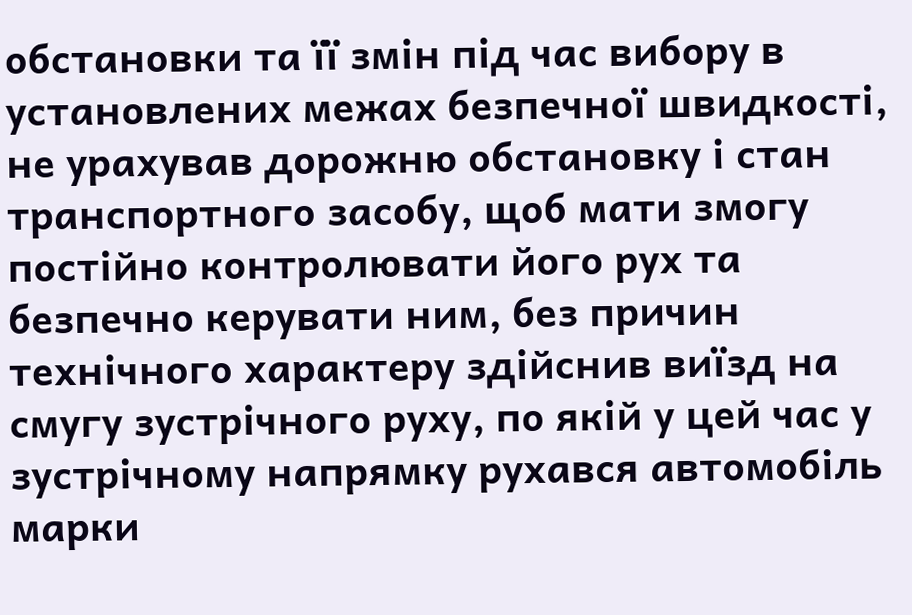обстановки та її змін під час вибору в установлених межах безпечної швидкості, не урахував дорожню обстановку і стан транспортного засобу, щоб мати змогу постійно контролювати його рух та безпечно керувати ним, без причин технічного характеру здійснив виїзд на смугу зустрічного руху, по якій у цей час у зустрічному напрямку рухався автомобіль марки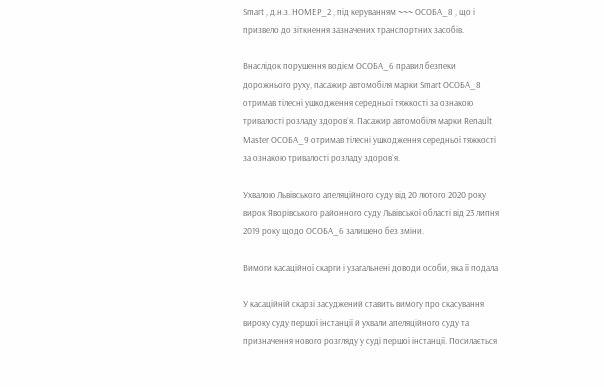Smart , д.н.з. НОМЕР_2 , під керуванням ~~~ ОСОБА_8 , що і призвело до зіткнення зазначених транспортних засобів.

Внаслідок порушення водієм ОСОБА_6 правил безпеки дорожнього руху, пасажир автомобіля марки Smart ОСОБА_8 отримав тілесні ушкодження середньої тяжкості за ознакою тривалості розладу здоров`я. Пасажир автомобіля марки Renault Master ОСОБА_9 отримав тілесні ушкодження середньої тяжкості за ознакою тривалості розладу здоров`я.

Ухвалою Львівського апеляційного суду від 20 лютого 2020 року вирок Яворівського районного суду Львівської області від 23 липня 2019 року щодо ОСОБА_6 залишено без зміни.

Вимоги касаційної скарги і узагальнені доводи особи, яка її подала

У касаційній скарзі засуджений ставить вимогу про скасування вироку суду першої інстанції й ухвали апеляційного суду та призначення нового розгляду у суді першої інстанції. Посилається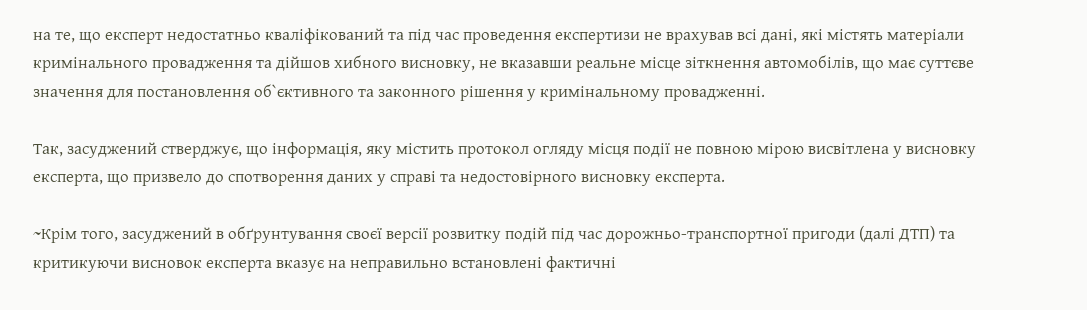на те, що експерт недостатньо кваліфікований та під час проведення експертизи не врахував всі дані, які містять матеріали кримінального провадження та дійшов хибного висновку, не вказавши реальне місце зіткнення автомобілів, що має суттєве значення для постановлення об`єктивного та законного рішення у кримінальному провадженні.

Так, засуджений стверджує, що інформація, яку містить протокол огляду місця події не повною мірою висвітлена у висновку експерта, що призвело до спотворення даних у справі та недостовірного висновку експерта.

~Крім того, засуджений в обґрунтування своєї версії розвитку подій під час дорожньо-транспортної пригоди (далі ДТП) та критикуючи висновок експерта вказує на неправильно встановлені фактичні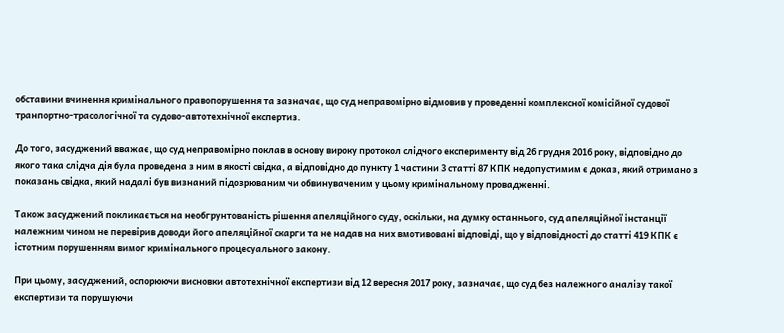обставини вчинення кримінального правопорушення та зазначає, що суд неправомірно відмовив у проведенні комплексної комісійної судової транпортно-трасологічної та судово-автотехнічної експертиз.

До того, засуджений вважає, що суд неправомірно поклав в основу вироку протокол слідчого експерименту від 26 грудня 2016 року, відповідно до якого така слідча дія була проведена з ним в якості свідка, а відповідно до пункту 1 частини 3 статті 87 КПК недопустимим є доказ, який отримано з показань свідка, який надалі був визнаний підозрюваним чи обвинуваченим у цьому кримінальному провадженні.

Також засуджений покликається на необгрунтованість рішення апеляційного суду, оскільки, на думку останнього, суд апеляційної інстанції належним чином не перевірив доводи його апеляційної скарги та не надав на них вмотивовані відповіді, що у відповідності до статті 419 КПК є істотним порушенням вимог кримінального процесуального закону.

При цьому, засуджений, оспорюючи висновки автотехнічної експертизи від 12 вересня 2017 року, зазначає, що суд без належного аналізу такої експертизи та порушуючи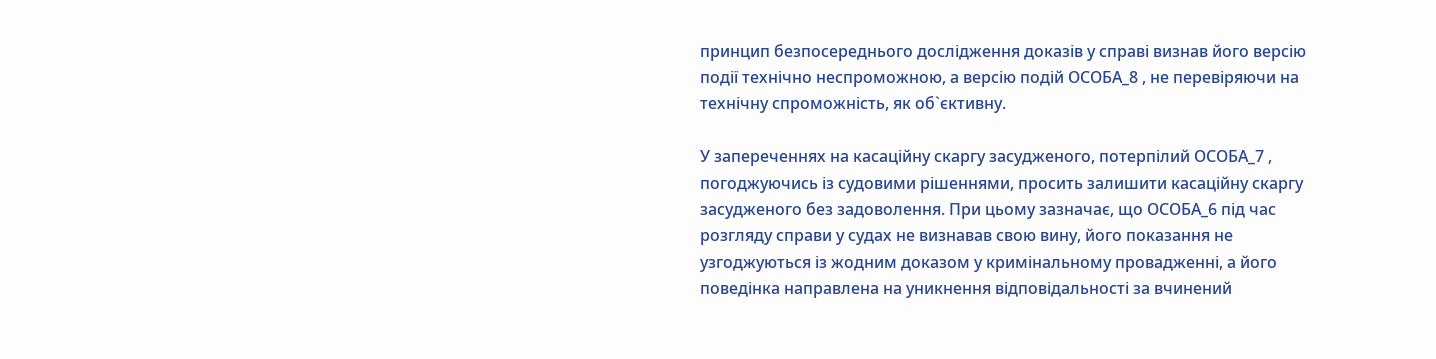принцип безпосереднього дослідження доказів у справі визнав його версію події технічно неспроможною, а версію подій ОСОБА_8 , не перевіряючи на технічну спроможність, як об`єктивну.

У запереченнях на касаційну скаргу засудженого, потерпілий ОСОБА_7 , погоджуючись із судовими рішеннями, просить залишити касаційну скаргу засудженого без задоволення. При цьому зазначає, що ОСОБА_6 під час розгляду справи у судах не визнавав свою вину, його показання не узгоджуються із жодним доказом у кримінальному провадженні, а його поведінка направлена на уникнення відповідальності за вчинений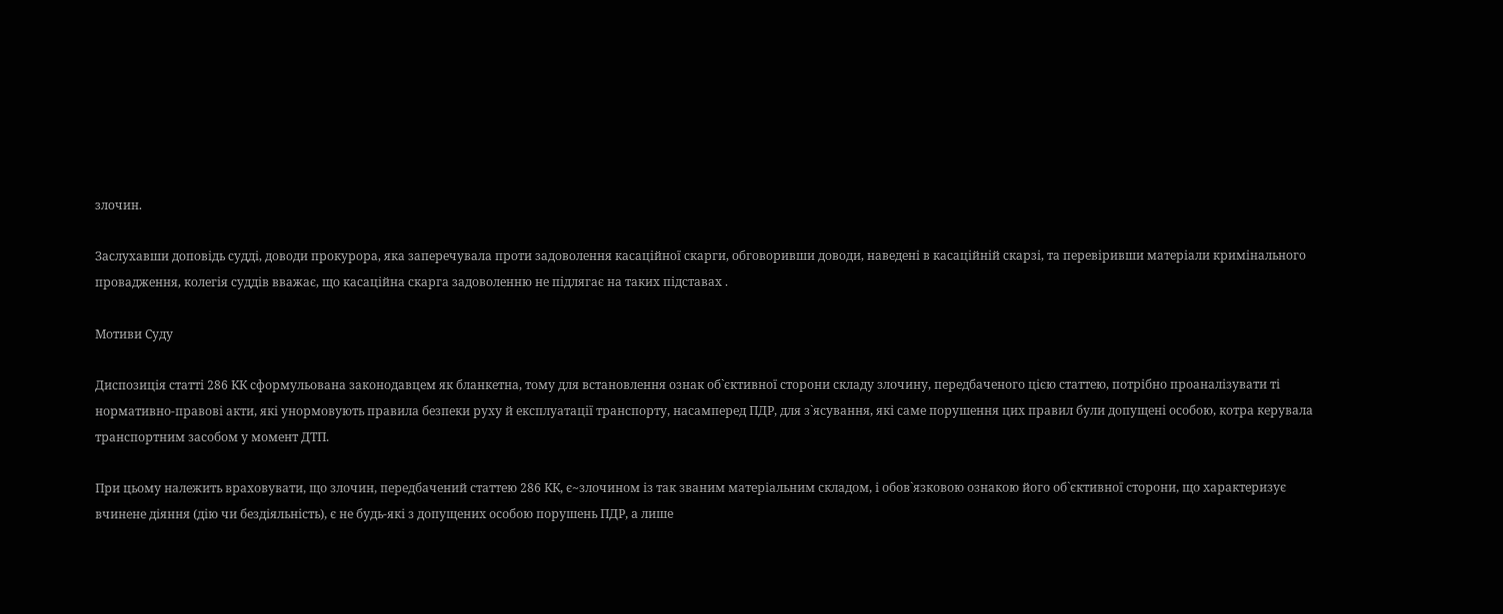злочин.

Заслухавши доповідь судді, доводи прокурора, яка заперечувала проти задоволення касаційної скарги, обговоривши доводи, наведені в касаційній скарзі, та перевіривши матеріали кримінального провадження, колегія суддів вважає, що касаційна скарга задоволенню не підлягає на таких підставах .

Мотиви Суду

Диспозиція статті 286 КК сформульована законодавцем як бланкетна, тому для встановлення ознак об`єктивної сторони складу злочину, передбаченого цією статтею, потрібно проаналізувати ті нормативно-правові акти, які унормовують правила безпеки руху й експлуатації транспорту, насамперед ПДР, для з`ясування, які саме порушення цих правил були допущені особою, котра керувала транспортним засобом у момент ДТП.

При цьому належить враховувати, що злочин, передбачений статтею 286 КК, є~злочином із так званим матеріальним складом, і обов`язковою ознакою його об`єктивної сторони, що характеризує вчинене діяння (дію чи бездіяльність), є не будь-які з допущених особою порушень ПДР, а лише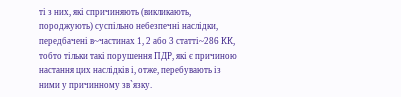ті з них, які спричиняють (викликають, породжують) суспільно небезпечні наслідки, передбачені в~частинах 1, 2 або 3 статті~286 КК, тобто тільки такі порушення ПДР, які є причиною настання цих наслідків і, отже, перебувають із ними у причинному зв`язку.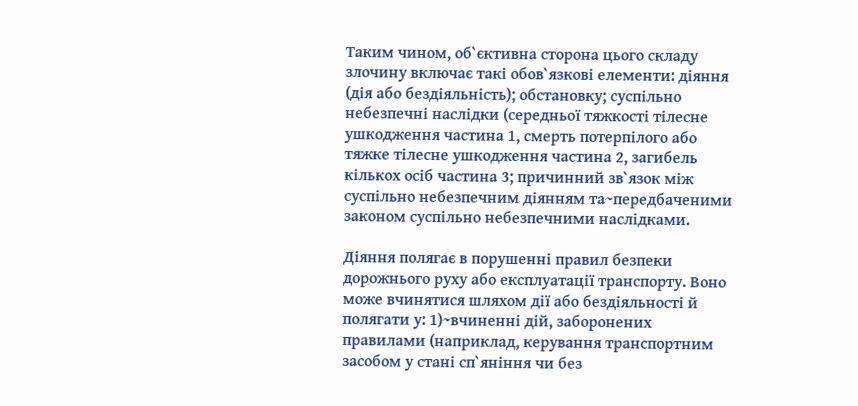Таким чином, об`єктивна сторона цього складу злочину включає такі обов`язкові елементи: діяння (дія або бездіяльність); обстановку; суспільно небезпечні наслідки (середньої тяжкості тілесне ушкодження частина 1, смерть потерпілого або тяжке тілесне ушкодження частина 2, загибель кількох осіб частина 3; причинний зв`язок між суспільно небезпечним діянням та~передбаченими законом суспільно небезпечними наслідками.

Діяння полягає в порушенні правил безпеки дорожнього руху або експлуатації транспорту. Воно може вчинятися шляхом дії або бездіяльності й полягати у: 1)~вчиненні дій, заборонених правилами (наприклад, керування транспортним засобом у стані сп`яніння чи без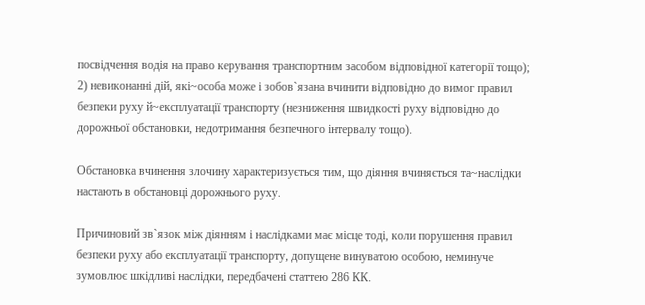посвідчення водія на право керування транспортним засобом відповідної категорії тощо); 2) невиконанні дій, які~особа може і зобов`язана вчинити відповідно до вимог правил безпеки руху й~експлуатації транспорту (незниження швидкості руху відповідно до дорожньої обстановки, недотримання безпечного інтервалу тощо).

Обстановка вчинення злочину характеризується тим, що діяння вчиняється та~наслідки настають в обстановці дорожнього руху.

Причиновий зв`язок між діянням і наслідками має місце тоді, коли порушення правил безпеки руху або експлуатації транспорту, допущене винуватою особою, неминуче зумовлює шкідливі наслідки, передбачені статтею 286 КК.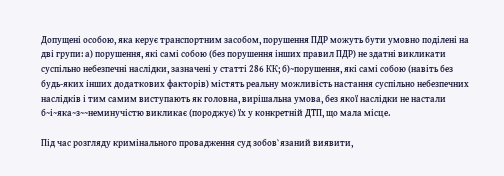Допущені особою, яка керує транспортним засобом, порушення ПДР можуть бути умовно поділені на дві групи: а) порушення, які самі собою (без порушення інших правил ПДР) не здатні викликати суспільно небезпечні наслідки, зазначені у статті 286 КК; б)~порушення, які самі собою (навіть без будь-яких інших додаткових факторів) містять реальну можливість настання суспільно небезпечних наслідків і тим самим виступають як головна, вирішальна умова, без якої наслідки не настали б~і~яка~з~~неминучістю викликає (породжує) їх у конкретній ДТП, що мала місце.

Під час розгляду кримінального провадження суд зобов`язаний виявити,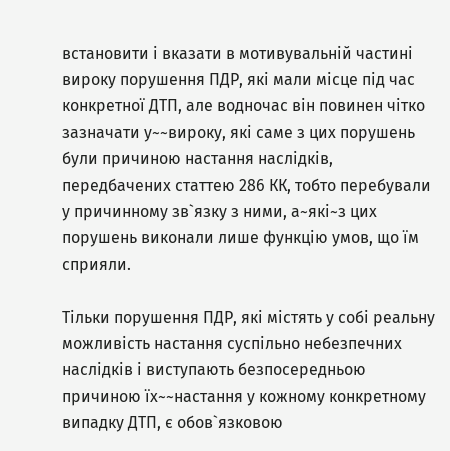встановити і вказати в мотивувальній частині вироку порушення ПДР, які мали місце під час конкретної ДТП, але водночас він повинен чітко зазначати у~~вироку, які саме з цих порушень були причиною настання наслідків, передбачених статтею 286 КК, тобто перебували у причинному зв`язку з ними, а~які~з цих порушень виконали лише функцію умов, що їм сприяли.

Тільки порушення ПДР, які містять у собі реальну можливість настання суспільно небезпечних наслідків і виступають безпосередньою причиною їх~~настання у кожному конкретному випадку ДТП, є обов`язковою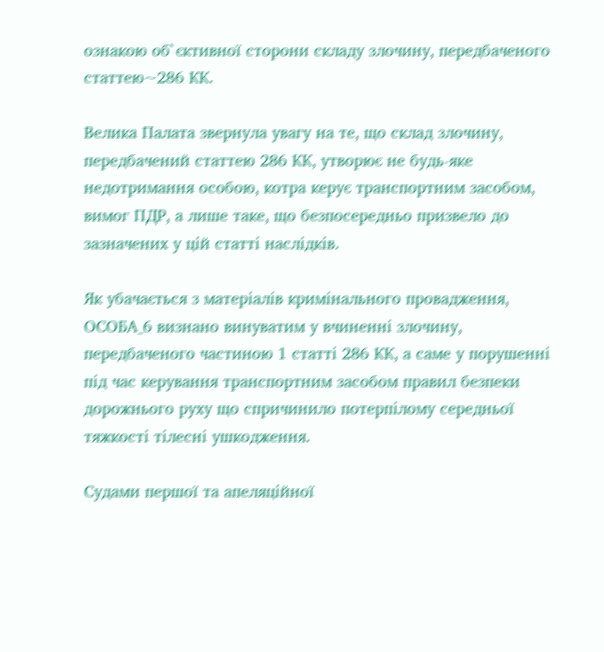ознакою об`єктивної сторони складу злочину, передбаченого статтею~286 КК.

Велика Палата звернула увагу на те, що склад злочину, передбачений статтею 286 КК, утворює не будь-яке недотримання особою, котра керує транспортним засобом, вимог ПДР, а лише таке, що безпосередньо призвело до зазначених у цій статті наслідків.

Як убачається з матеріалів кримінального провадження, ОСОБА_6 визнано винуватим у вчиненні злочину, передбаченого частиною 1 статті 286 КК, а саме у порушенні під час керування транспортним засобом правил безпеки дорожнього руху що спричинило потерпілому середньої тяжкості тілесні ушкодження.

Судами першої та апеляційної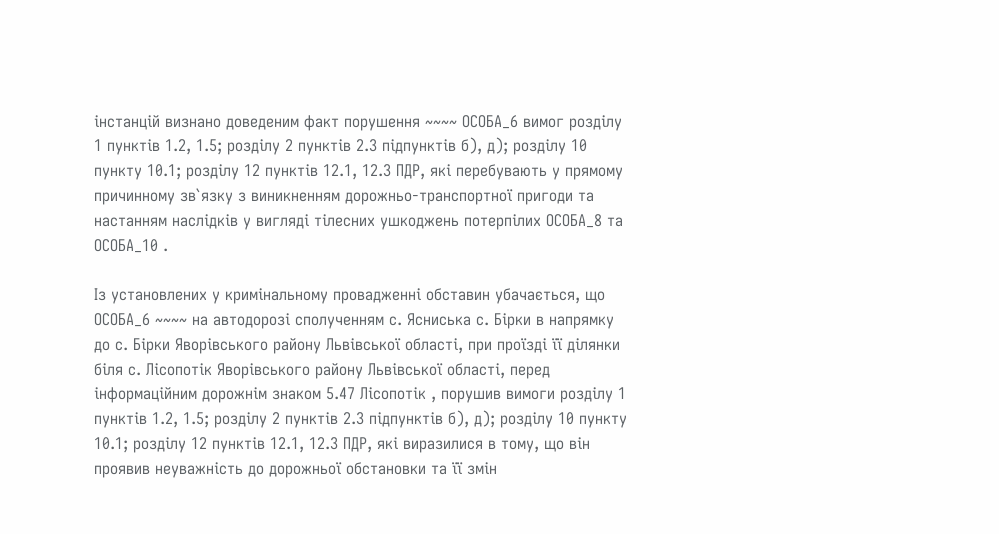інстанцій визнано доведеним факт порушення ~~~~ ОСОБА_6 вимог розділу 1 пунктів 1.2, 1.5; розділу 2 пунктів 2.3 підпунктів б), д); розділу 10 пункту 10.1; розділу 12 пунктів 12.1, 12.3 ПДР, які перебувають у прямому причинному зв`язку з виникненням дорожньо-транспортної пригоди та настанням наслідків у вигляді тілесних ушкоджень потерпілих ОСОБА_8 та ОСОБА_10 .

Із установлених у кримінальному провадженні обставин убачається, що ОСОБА_6 ~~~~ на автодорозі сполученням с. Ясниська с. Бірки в напрямку до с. Бірки Яворівського району Львівської області, при проїзді її ділянки біля с. Лісопотік Яворівського району Львівської області, перед інформаційним дорожнім знаком 5.47 Лісопотік , порушив вимоги розділу 1 пунктів 1.2, 1.5; розділу 2 пунктів 2.3 підпунктів б), д); розділу 10 пункту 10.1; розділу 12 пунктів 12.1, 12.3 ПДР, які виразилися в тому, що він проявив неуважність до дорожньої обстановки та її змін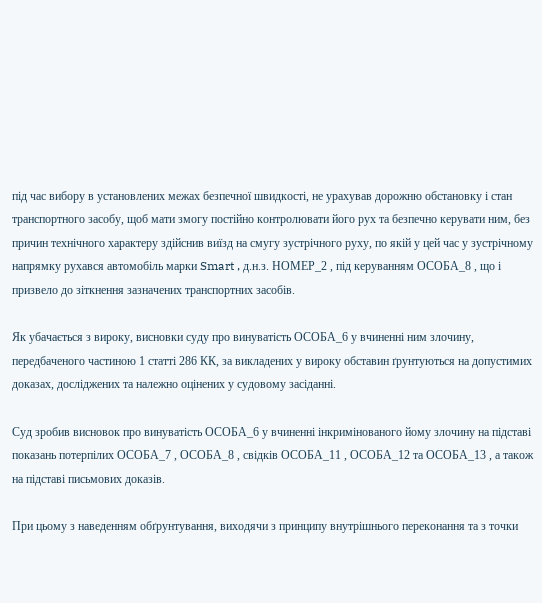під час вибору в установлених межах безпечної швидкості, не урахував дорожню обстановку і стан транспортного засобу, щоб мати змогу постійно контролювати його рух та безпечно керувати ним, без причин технічного характеру здійснив виїзд на смугу зустрічного руху, по якій у цей час у зустрічному напрямку рухався автомобіль марки Smart , д.н.з. НОМЕР_2 , під керуванням ОСОБА_8 , що і призвело до зіткнення зазначених транспортних засобів.

Як убачається з вироку, висновки суду про винуватість ОСОБА_6 у вчиненні ним злочину, передбаченого частиною 1 статті 286 КК, за викладених у вироку обставин ґрунтуються на допустимих доказах, досліджених та належно оцінених у судовому засіданні.

Суд зробив висновок про винуватість ОСОБА_6 у вчиненні інкримінованого йому злочину на підставі показань потерпілих ОСОБА_7 , ОСОБА_8 , свідків ОСОБА_11 , ОСОБА_12 та ОСОБА_13 , а також на підставі письмових доказів.

При цьому з наведенням обґрунтування, виходячи з принципу внутрішнього переконання та з точки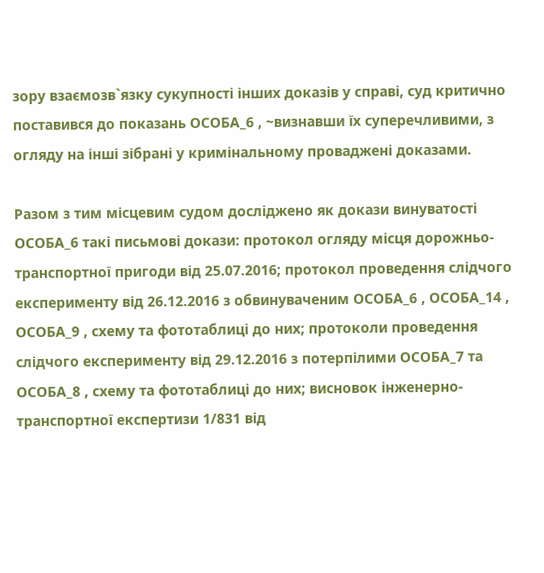зору взаємозв`язку сукупності інших доказів у справі, суд критично поставився до показань ОСОБА_6 , ~визнавши їх суперечливими, з огляду на інші зібрані у кримінальному проваджені доказами.

Разом з тим місцевим судом досліджено як докази винуватості ОСОБА_6 такі письмові докази: протокол огляду місця дорожньо-транспортної пригоди від 25.07.2016; протокол проведення слідчого експерименту від 26.12.2016 з обвинуваченим ОСОБА_6 , ОСОБА_14 , ОСОБА_9 , схему та фототаблиці до них; протоколи проведення слідчого експерименту від 29.12.2016 з потерпілими ОСОБА_7 та ОСОБА_8 , схему та фототаблиці до них; висновок інженерно-транспортної експертизи 1/831 від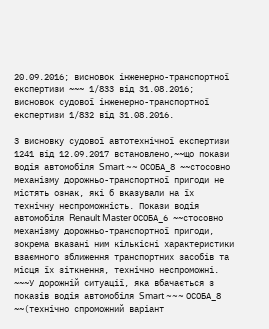20.09.2016; висновок інженерно-транспортної експертизи ~~~ 1/833 від 31.08.2016; висновок судової інженерно-транспортної експертизи 1/832 від 31.08.2016.

З висновку судової автотехнічної експертизи 1241 від 12.09.2017 встановлено,~~що покази водія автомобіля Smart ~~ ОСОБА_8 ~~стосовно механізму дорожньо-транспортної пригоди не містять ознак, які б вказували на їх технічну неспроможність. Покази водія автомобіля Renault Master ОСОБА_6 ~~стосовно механізму дорожньо-транспортної пригоди, зокрема вказані ним кількісні характеристики взаємного зближення транспортних засобів та місця їх зіткнення, технічно неспроможні. ~~~У дорожній ситуації, яка вбачається з показів водія автомобіля Smart ~~~ ОСОБА_8 ~~(технічно спроможний варіант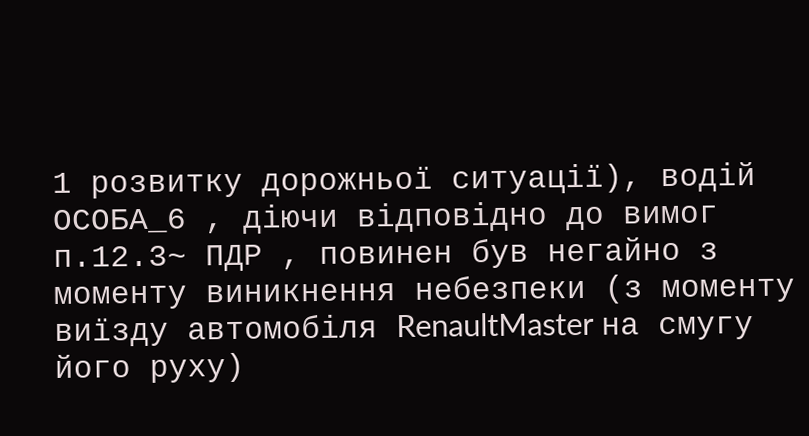1 розвитку дорожньої ситуації), водій ОСОБА_6 , діючи відповідно до вимог п.12.3~ ПДР , повинен був негайно з моменту виникнення небезпеки (з моменту виїзду автомобіля RenaultMaster на смугу його руху)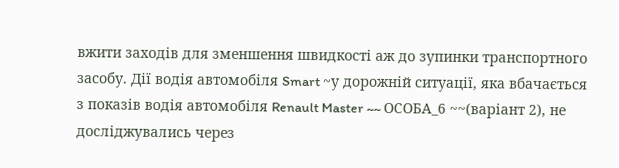вжити заходів для зменшення швидкості аж до зупинки транспортного засобу. Дії водія автомобіля Smart ~у дорожній ситуації, яка вбачається з показів водія автомобіля Renault Master ~~ ОСОБА_6 ~~(варіант 2), не досліджувались через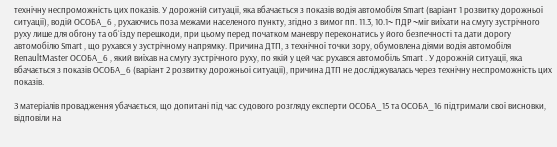технічну неспроможність цих показів. У дорожній ситуації, яка вбачається з показів водія автомобіля Smart (варіант 1 розвитку дорожньої ситуації), водій ОСОБА_6 , рухаючись поза межами населеного пункту, згідно з вимог пп. 11.3, 10.1~ ПДР ~міг виїхати на смугу зустрічного руху лише для обгону та об`їзду перешкоди, при цьому перед початком маневру переконатись у його безпечності та дати дорогу автомобілю Smart , що рухався у зустрічному напрямку. Причина ДТП, з технічної точки зору, обумовлена діями водія автомобіля RenaultMaster ОСОБА_6 , який виїхав на смугу зустрічного руху, по якій у цей час рухався автомобіль Smart . У дорожній ситуації, яка вбачається з показів ОСОБА_6 (варіант 2 розвитку дорожньої ситуації), причина ДТП не досліджувалась через технічну неспроможність цих показів.

З матеріалів провадження убачається, що допитані під час судового розгляду експерти ОСОБА_15 та ОСОБА_16 підтримали свої висновки, відповіли на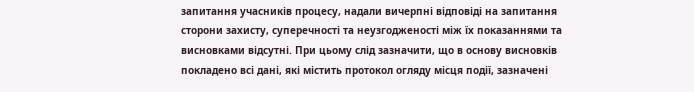запитання учасників процесу, надали вичерпні відповіді на запитання сторони захисту, суперечності та неузгодженості між їх показаннями та висновками відсутні. При цьому слід зазначити, що в основу висновків покладено всі дані, які містить протокол огляду місця події, зазначені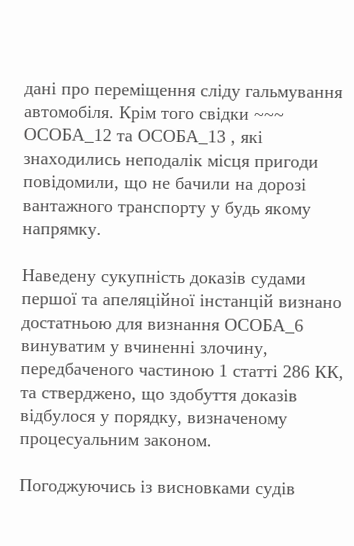дані про переміщення сліду гальмування автомобіля. Крім того свідки ~~~ ОСОБА_12 та ОСОБА_13 , які знаходились неподалік місця пригоди повідомили, що не бачили на дорозі вантажного транспорту у будь якому напрямку.

Наведену сукупність доказів судами першої та апеляційної інстанцій визнано достатньою для визнання ОСОБА_6 винуватим у вчиненні злочину, передбаченого частиною 1 статті 286 КК, та стверджено, що здобуття доказів відбулося у порядку, визначеному процесуальним законом.

Погоджуючись із висновками судів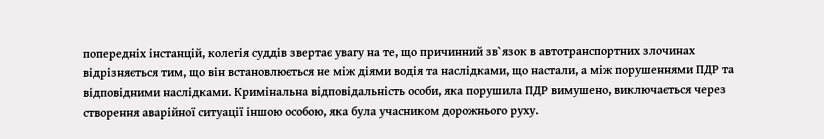попередніх інстанцій, колегія суддів звертає увагу на те, що причинний зв`язок в автотранспортних злочинах відрізняється тим, що він встановлюється не між діями водія та наслідками, що настали, а між порушеннями ПДР та відповідними наслідками. Кримінальна відповідальність особи, яка порушила ПДР вимушено, виключається через створення аварійної ситуації іншою особою, яка була учасником дорожнього руху.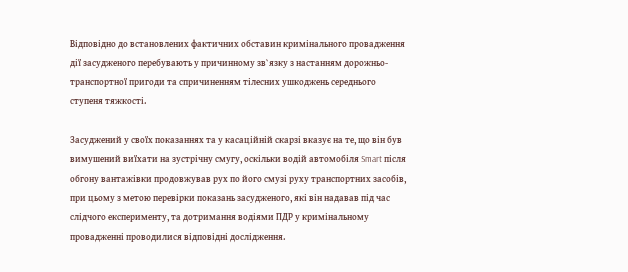Відповідно до встановлених фактичних обставин кримінального провадження дії засудженого перебувають у причинному зв`язку з настанням дорожньо-транспортної пригоди та спричиненням тілесних ушкоджень середнього ступеня тяжкості.

Засуджений у своїх показаннях та у касаційній скарзі вказує на те, що він був вимушений виїхати на зустрічну смугу, оскільки водій автомобіля Smart після обгону вантажівки продовжував рух по його смузі руху транспортних засобів, при цьому з метою перевірки показань засудженого, які він надавав під час слідчого експерименту, та дотримання водіями ПДР у кримінальному провадженні проводилися відповідні дослідження.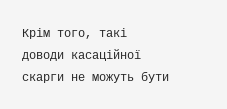Крім того, такі доводи касаційної скарги не можуть бути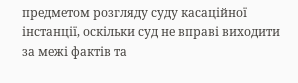предметом розгляду суду касаційної інстанції, оскільки суд не вправі виходити за межі фактів та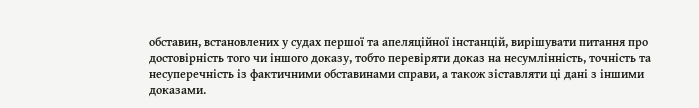обставин, встановлених у судах першої та апеляційної інстанцій, вирішувати питання про достовірність того чи іншого доказу, тобто перевіряти доказ на несумлінність, точність та несуперечність із фактичними обставинами справи, а також зіставляти ці дані з іншими доказами.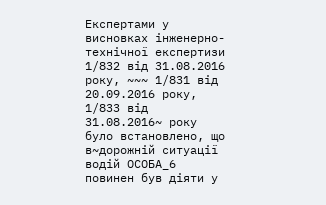Експертами у висновках інженерно-технічної експертизи 1/832 від 31.08.2016 року, ~~~ 1/831 від 20.09.2016 року, 1/833 від 31.08.2016~ року було встановлено, що в~дорожній ситуації водій ОСОБА_6 повинен був діяти у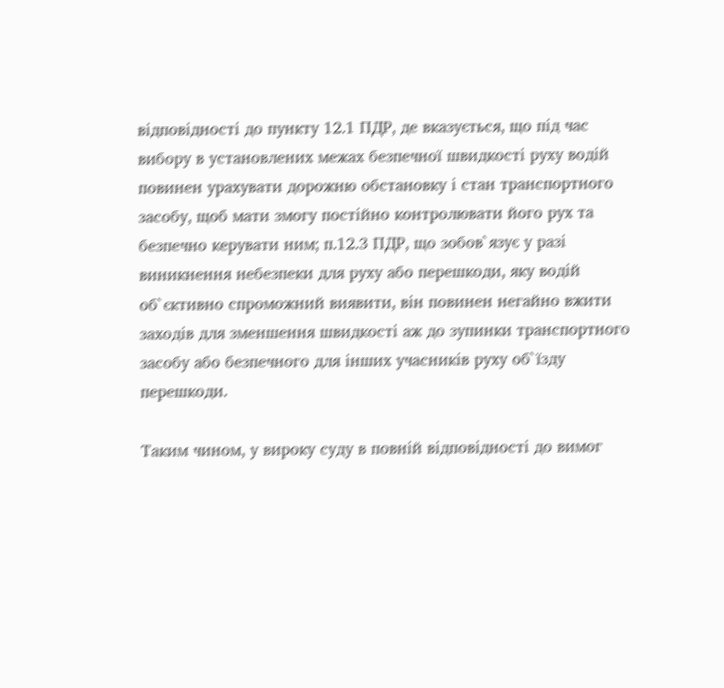відповідності до пункту 12.1 ПДР, де вказується, що під час вибору в установлених межах безпечної швидкості руху водій повинен урахувати дорожню обстановку і стан транспортного засобу, щоб мати змогу постійно контролювати його рух та безпечно керувати ним; п.12.3 ПДР, що зобов`язує у разі виникнення небезпеки для руху або перешкоди, яку водій об`єктивно спроможний виявити, він повинен негайно вжити заходів для зменшення швидкості аж до зупинки транспортного засобу або безпечного для інших учасників руху об`їзду перешкоди.

Таким чином, у вироку суду в повній відповідності до вимог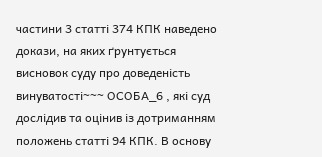частини 3 статті 374 КПК наведено докази, на яких ґрунтується висновок суду про доведеність винуватості~~~ ОСОБА_6 , які суд дослідив та оцінив із дотриманням положень статті 94 КПК. В основу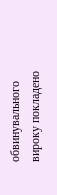обвинувального вироку покладено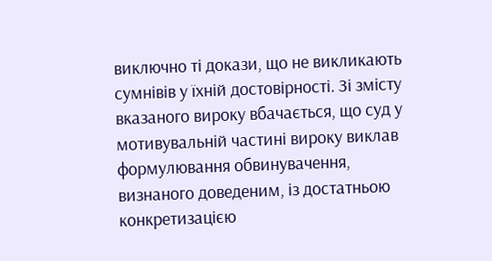виключно ті докази, що не викликають сумнівів у їхній достовірності. Зі змісту вказаного вироку вбачається, що суд у мотивувальній частині вироку виклав формулювання обвинувачення, визнаного доведеним, із достатньою конкретизацією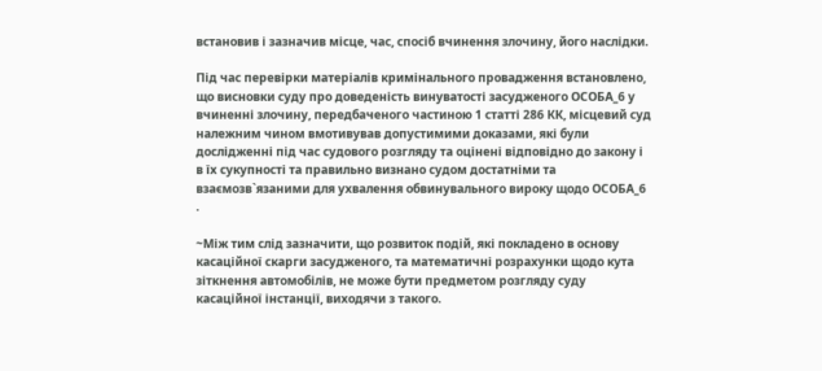встановив і зазначив місце, час, спосіб вчинення злочину, його наслідки.

Під час перевірки матеріалів кримінального провадження встановлено, що висновки суду про доведеність винуватості засудженого ОСОБА_6 у вчиненні злочину, передбаченого частиною 1 статті 286 КК, місцевий суд належним чином вмотивував допустимими доказами, які були дослідженні під час судового розгляду та оцінені відповідно до закону і в їх сукупності та правильно визнано судом достатніми та взаємозв`язаними для ухвалення обвинувального вироку щодо ОСОБА_6 .

~Між тим слід зазначити, що розвиток подій, які покладено в основу касаційної скарги засудженого, та математичні розрахунки щодо кута зіткнення автомобілів, не може бути предметом розгляду суду касаційної інстанції, виходячи з такого.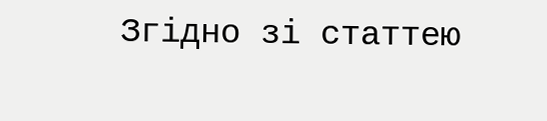Згідно зі статтею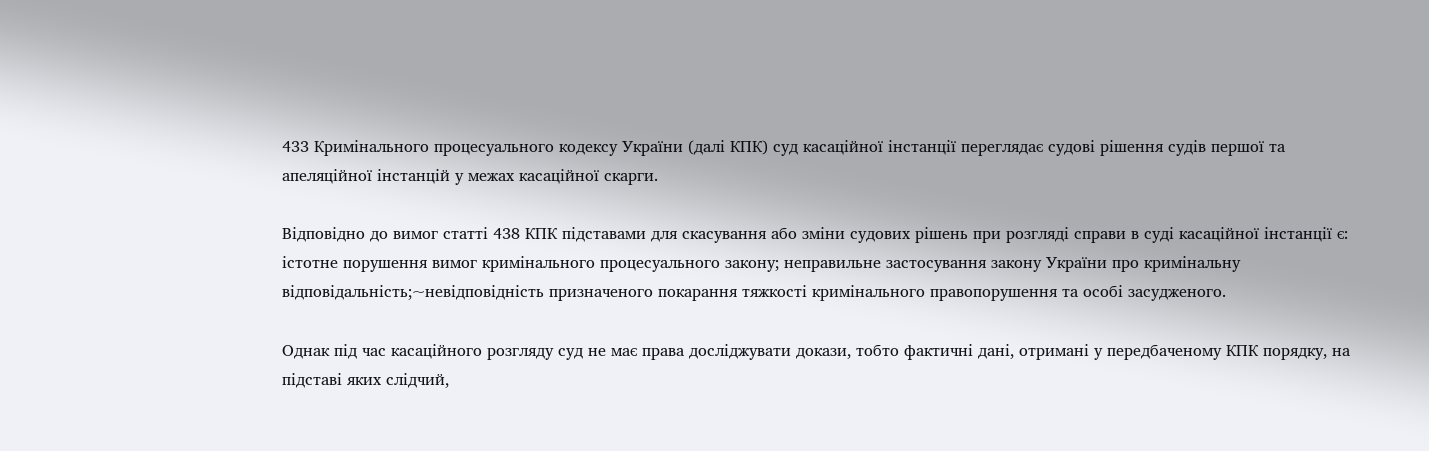433 Кримінального процесуального кодексу України (далі КПК) суд касаційної інстанції переглядає судові рішення судів першої та апеляційної інстанцій у межах касаційної скарги.

Відповідно до вимог статті 438 КПК підставами для скасування або зміни судових рішень при розгляді справи в суді касаційної інстанції є: істотне порушення вимог кримінального процесуального закону; неправильне застосування закону України про кримінальну відповідальність;~невідповідність призначеного покарання тяжкості кримінального правопорушення та особі засудженого.

Однак під час касаційного розгляду суд не має права досліджувати докази, тобто фактичні дані, отримані у передбаченому КПК порядку, на підставі яких слідчий,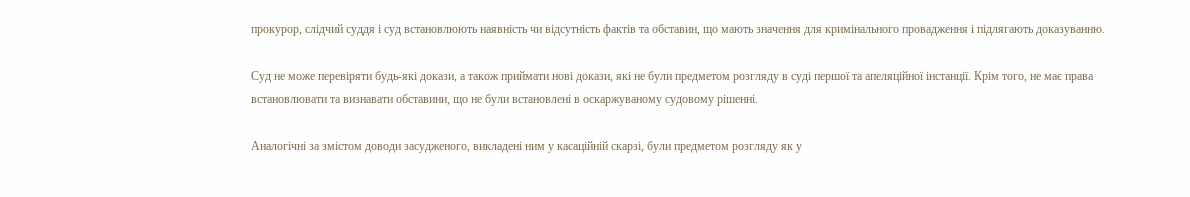прокурор, слідчий суддя і суд встановлюють наявність чи відсутність фактів та обставин, що мають значення для кримінального провадження і підлягають доказуванню.

Суд не може перевіряти будь-які докази, а також приймати нові докази, які не були предметом розгляду в суді першої та апеляційної інстанції. Крім того, не має права встановлювати та визнавати обставини, що не були встановлені в оскаржуваному судовому рішенні.

Аналогічні за змістом доводи засудженого, викладені ним у касаційній скарзі, були предметом розгляду як у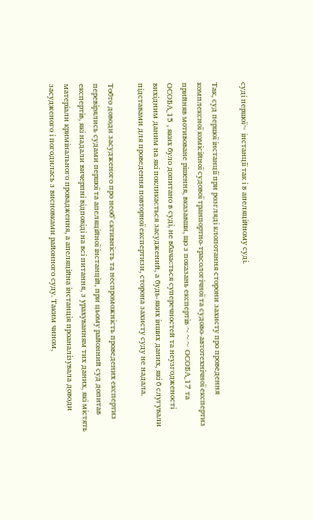суді першої~ інстанції так і в апеляційному суді.

Так, суд першої інстанції при розгляді клопотання сторони захисту про проведення комплексної комісійної судової транпортно-трасологічної та судово-автотехнічної експертиз прийняв мотивоване рішення, вказавши, що з показань експертів ~~~ ОСОБА_17 та ОСОБА_15 , яких було допитано в суді, не вбачається суперечностей та неузгодженості вихідним даним на які покликається засуджений, а будь-яких інших даних, які б слугували підставами для проведення повторної експертизи, сторона захисту суду не надала.

Тобто доводи засудженого про необ`єктивність та неспроможність проведених експертиз перевірялись судами першої та апеляційної інстанцій, при цьому районний суд допитав експертів, які надали вичерпні відповіді на всі питання, з урахуванням тих даних, які містять матеріали кримінального провадження, а апеляційна інстанція проаналізувала доводи засудженого і погодилась з висновками районного суду. Таким чином,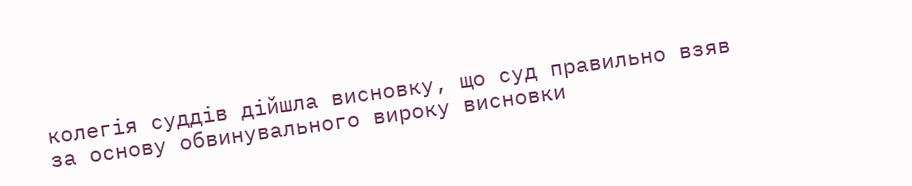колегія суддів дійшла висновку, що суд правильно взяв за основу обвинувального вироку висновки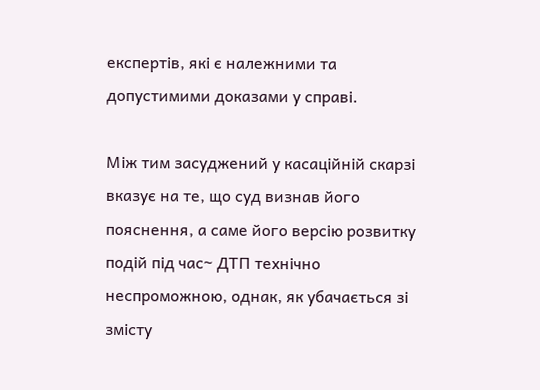експертів, які є належними та допустимими доказами у справі.

Між тим засуджений у касаційній скарзі вказує на те, що суд визнав його пояснення, а саме його версію розвитку подій під час~ ДТП технічно неспроможною, однак, як убачається зі змісту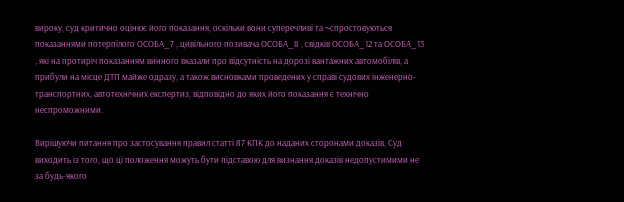вироку, суд критично оцінює його показання, оскільки вони суперечливі та ~спростовуються показаннями потерпілого ОСОБА_7 , цивільного позивача ОСОБА_8 , свідків ОСОБА_12 та ОСОБА_13 , які на протиріч показанням винного вказали про відсутність на дорозі вантажних автомобілів, а прибули на місце ДТП майже одразу, а також висновками проведених у справі судових інженерно-транспортних, автотехнічних експертиз, відповідно до яких його показання є технічно неспроможними.

Вирішуючи питання про застосування правил статті 87 КПК до наданих сторонами доказів, Суд виходить із того, що ці положення можуть бути підставою для визнання доказів недопустимими не за будь-якого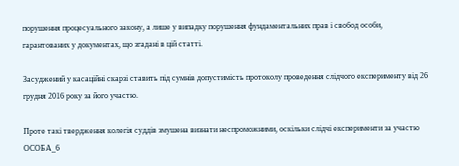порушення процесуального закону, а лише у випадку порушення фундаментальних прав і свобод особи, гарантованих у документах, що згадані в цій статті.

Засуджений у касаційні скарзі ставить під сумнів допустимість протоколу проведення слідчого експерименту від 26 грудня 2016 року за його участю.

Проте такі твердження колегія суддів змушена визнати неспроможними, оскільки слідчі експерименти за участю ОСОБА_6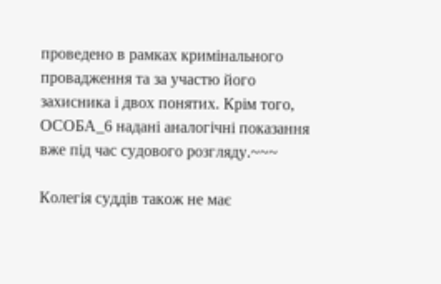проведено в рамках кримінального провадження та за участю його захисника і двох понятих. Крім того, ОСОБА_6 надані аналогічні показання вже під час судового розгляду.~~~

Колегія суддів також не має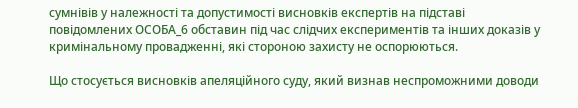сумнівів у належності та допустимості висновків експертів на підставі повідомлених ОСОБА_6 обставин під час слідчих експериментів та інших доказів у кримінальному провадженні, які стороною захисту не оспорюються.

Що стосується висновків апеляційного суду, який визнав неспроможними доводи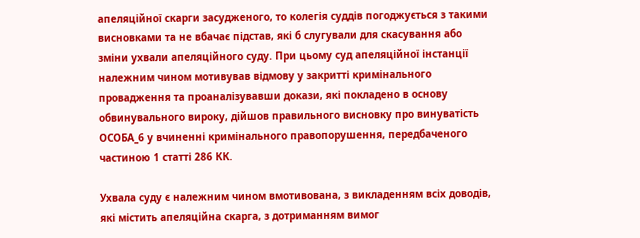апеляційної скарги засудженого, то колегія суддів погоджується з такими висновками та не вбачає підстав, які б слугували для скасування або зміни ухвали апеляційного суду. При цьому суд апеляційної інстанції належним чином мотивував відмову у закритті кримінального провадження та проаналізувавши докази, які покладено в основу обвинувального вироку, дійшов правильного висновку про винуватість ОСОБА_6 у вчиненні кримінального правопорушення, передбаченого частиною 1 статті 286 КК.

Ухвала суду є належним чином вмотивована, з викладенням всіх доводів, які містить апеляційна скарга, з дотриманням вимог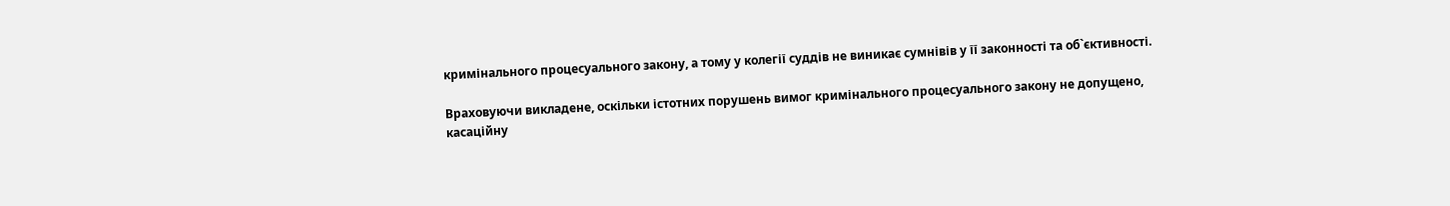кримінального процесуального закону, а тому у колегії суддів не виникає сумнівів у її законності та об`єктивності.

Враховуючи викладене, оскільки істотних порушень вимог кримінального процесуального закону не допущено, касаційну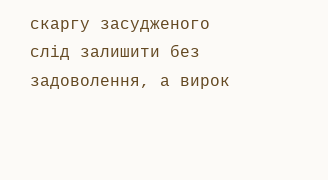скаргу засудженого слід залишити без задоволення, а вирок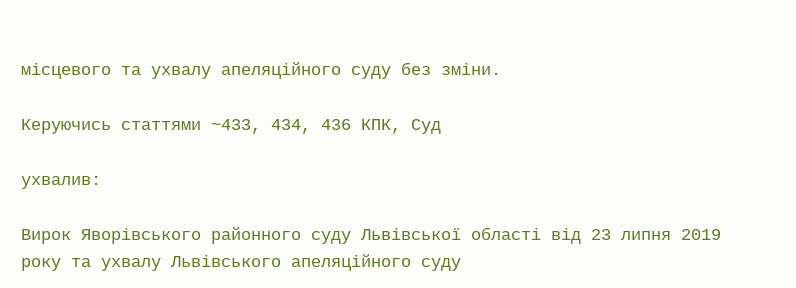місцевого та ухвалу апеляційного суду без зміни.

Керуючись статтями ~433, 434, 436 КПК, Суд

ухвалив:

Вирок Яворівського районного суду Львівської області від 23 липня 2019 року та ухвалу Львівського апеляційного суду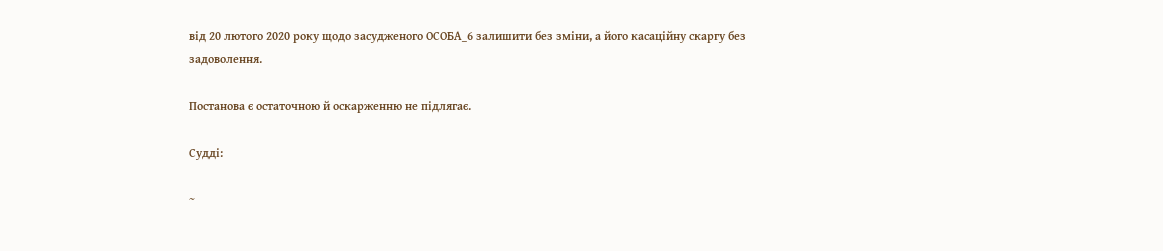від 20 лютого 2020 року щодо засудженого ОСОБА_6 залишити без зміни, а його касаційну скаргу без задоволення.

Постанова є остаточною й оскарженню не підлягає.

Судді:

~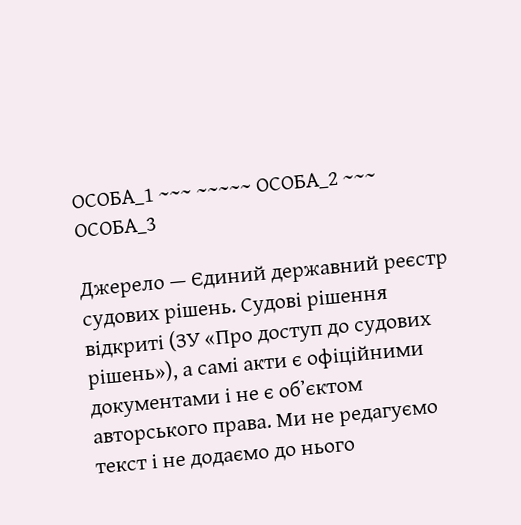ОСОБА_1 ~~~ ~~~~~ ОСОБА_2 ~~~ ОСОБА_3

Джерело — Єдиний державний реєстр судових рішень. Судові рішення відкриті (ЗУ «Про доступ до судових рішень»), а самі акти є офіційними документами і не є обʼєктом авторського права. Ми не редагуємо текст і не додаємо до нього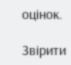оцінок.

Звірити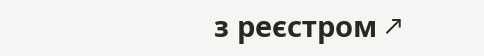з реєстром ↗